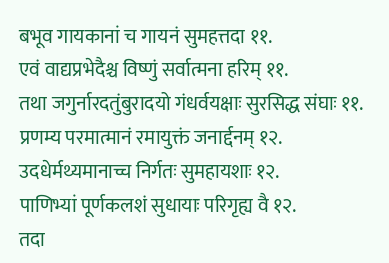बभूव गायकानां च गायनं सुमहत्तदा ११.
एवं वाद्यप्रभेदैश्च विष्णुं सर्वात्मना हरिम् ११.
तथा जगुर्नारदतुंबुरादयो गंधर्वयक्षाः सुरसिद्ध संघाः ११.
प्रणम्य परमात्मानं रमायुक्तं जनार्द्दनम् १२.
उदधेर्मथ्यमानाच्च निर्गतः सुमहायशाः १२.
पाणिभ्यां पूर्णकलशं सुधायाः परिगृह्य वै १२.
तदा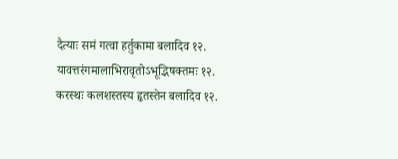दैत्याः समं गत्वा हर्तुकामा बलादिव १२.
यावत्तरंगमालाभिरावृतोऽभूद्भिषक्तमः १२.
करस्थः कलशस्तस्य हृतस्तेन बलादिव १२.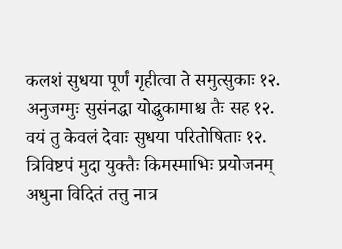कलशं सुधया पूर्णं गृहीत्वा ते समुत्सुकाः १२.
अनुजग्मुः सुसंनद्धा योद्धुकामाश्च तैः सह १२.
वयं तु केवलं देवाः सुधया परितोषिताः १२.
त्रिविष्टपं मुदा युक्तैः किमस्माभिः प्रयोजनम् अधुना विदितं तत्तु नात्र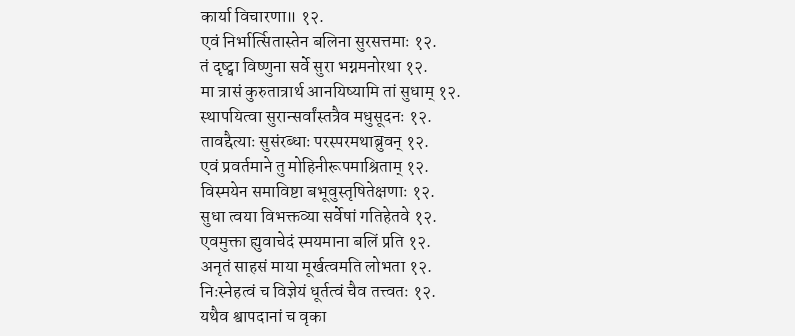कार्या विचारणा॥ १२.
एवं निर्भार्त्सितास्तेन बलिना सुरसत्तमाः १२.
तं दृष्ट्वा विष्णुना सर्वे सुरा भग्नमनोरथा १२.
मा त्रासं कुरुतात्रार्थ आनयिष्यामि तां सुधाम् १२.
स्थापयित्वा सुरान्सर्वांस्तत्रैव मधुसूदनः १२.
तावद्दैत्याः सुसंरब्धाः परस्परमथाब्रुवन् १२.
एवं प्रवर्तमाने तु मोहिनीरूपमाश्रिताम् १२.
विस्मयेन समाविष्टा बभूवुस्तृषितेक्षणाः १२.
सुधा त्वया विभक्तव्या सर्वेषां गतिहेतवे १२.
एवमुक्ता ह्युवाचेदं स्मयमाना बलिं प्रति १२.
अनृतं साहसं माया मूर्खत्वमति लोभता १२.
निःस्नेहत्वं च विज्ञेयं धूर्तत्वं चैव तत्त्वतः १२.
यथैव श्वापदानां च वृका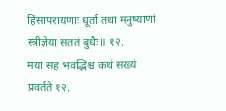हिंसापरायणाः धूर्ता तथा मनुष्याणां स्त्रीज्ञेया सततं बुधैः॥ १२.
मया सह भवद्भिश्च कथं सख्यं प्रवर्तते १२.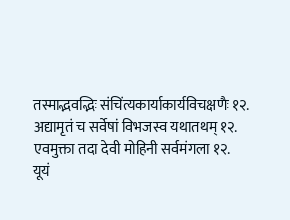तस्माद्भवद्भिः संचिंत्यकार्याकार्यविचक्षणैः १२.
अद्यामृतं च सर्वेषां विभजस्व यथातथम् १२.
एवमुक्ता तदा देवी मोहिनी सर्वमंगला १२.
यूयं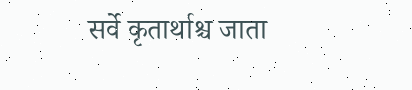सर्वे कृतार्थाश्च जाता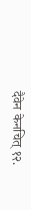दैवेन केनचित् १२.